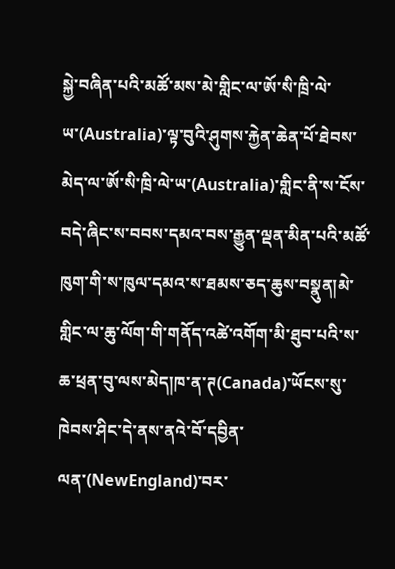སྐྱེ་བཞིན་པའི་མཚོ་མས་མེ་གླིང་ལ་ཨོ་སི་ཁྲི་ལེ་ཡ་(Australia)་ལྟ་བུའི་ཤུགས་རྐྱེན་ཆེན་པོ་ཐེབས་མེད་ལ་ཨོ་སི་ཁྲི་ལེ་ཡ་(Australia)་གླིང་ནི་ས་ངོས་བདེ་ཞིང་ས་བབས་དམའ་བས་རྒྱུན་ལྡན་མིན་པའི་མཚོ་ཁུག་གི་ས་ཁུལ་དམའ་ས་ཐམས་ཅད་ཆུས་བསྣུན།མེ་གླིང་ལ་ཆུ་ལོག་གི་གནོད་འཚེ་འགོག་མི་ཐུབ་པའི་ས་ཆ་ཕྲན་བུ་ལས་མེད།ཁ་ན་ཊ(Canada)་ཡོངས་སུ་ཁེབས་ཤིང་དེ་ནས་ནའེ་བོ་དབྱིན་ལན་(NewEngland)་བར་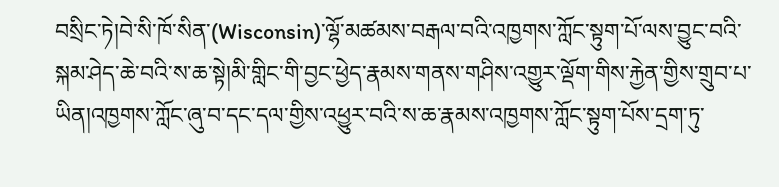བསྲིང་ཏེ།བེ་སི་ཁོ་སིན་(Wisconsin)་ལྷོ་མཚམས་བརྒལ་བའི་འཁྱགས་ཀློང་སྟུག་པོ་ལས་བྱུང་བའི་སྐམ་ཤེད་ཆེ་བའི་ས་ཆ་སྟེ།མི་གླིང་གི་བྱང་ཕྱེད་རྣམས་གནས་གཤིས་འགྱུར་ལྡོག་གིས་རྐྱེན་གྱིས་གྲུབ་པ་ཡིན།འཁྱགས་ཀློང་ཞུ་བ་དང་དལ་གྱིས་འཕྱུར་བའི་ས་ཆ་རྣམས་འཁྱགས་ཀློང་སྟུག་པོས་དྲག་ཏུ་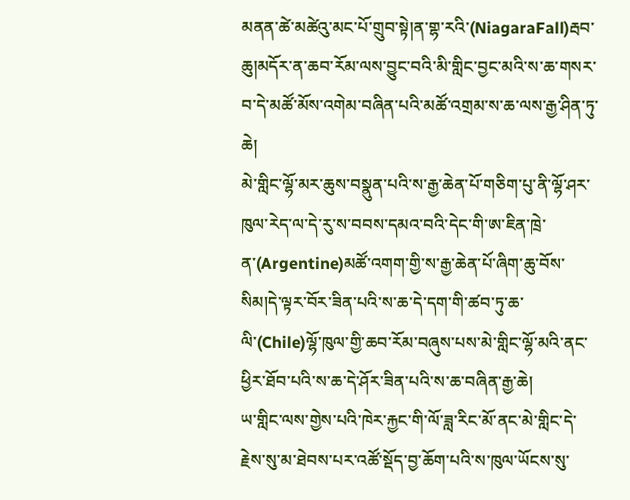མནན་ཚེ་མཚེའུ་མང་པོ་གྲུབ་སྟེ།ན་གྷ་རའི་(NiagaraFall)རྦབ་ཆུ།མདོར་ན་ཆབ་རོམ་ལས་བྱུང་བའི་མི་གླིང་བྱང་མའི་ས་ཆ་གསར་བ་དེ་མཚོ་མོས་འགེམ་བཞིན་པའི་མཚོ་འགྲམ་ས་ཆ་ལས་རྒྱ་ཤིན་ཏུ་ཆེ།
མེ་གླིང་ལྷོ་མར་ཆུས་བསྣུན་པའི་ས་རྒྱ་ཆེན་པོ་གཅིག་པུ་ནི་ལྷོ་ཤར་ཁུལ་རེད་ལ་དེ་རུ་ས་བབས་དམའ་བའི་དེང་གི་ཨ་ཇིན་ཁྲེ་ན་(Argentine)མཚོ་འགག་གྱི་ས་རྒྱ་ཆེན་པོ་ཞིག་ཆུ་བོས་སིམ།དེ་ལྟར་བོར་ཟིན་པའི་ས་ཆ་དེ་དག་གི་ཚབ་ཏུ་ཆ་ལི་(Chile)ལྷོ་ཁུལ་གྱི་ཆབ་རོམ་བཞུས་པས་མེ་གླིང་ལྷོ་མའི་ནང་ཕྱིར་ཐོབ་པའི་ས་ཆ་དེ་ཤོར་ཟིན་པའི་ས་ཆ་བཞིན་རྒྱ་ཆེ།
ཡ་གླིང་ལས་གྱེས་པའི་ཁེར་རྐྱང་གི་ལོ་ཟླ་རིང་མོ་ནང་མེ་གླིང་དེ་རྗེས་སུ་མ་ཐེབས་པར་འཚོ་སྡོད་བྱ་ཆོག་པའི་ས་ཁུལ་ཡོངས་སུ་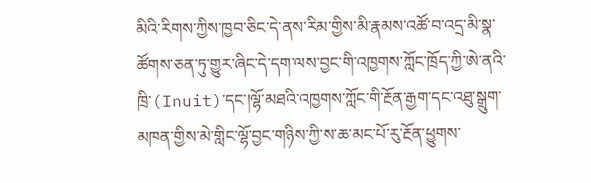མིའི་རིགས་ཀྱིས་ཁྱབ་ཅིང་དེ་ནས་རིམ་གྱིས་མི་རྣམས་འཚོ་བ་འདྲ་མི་སྣ་ཚོགས་ཅན་ཏུ་གྱུར་ཞིང་དེ་དག་ལས་བྱང་གི་འཁྱགས་ཀློང་ཁྲོད་ཀྱི་ཨེ་ནའི་ཁྲི་(Inuit)་དང་།ལྷོ་མཐའི་འཁྱགས་ཀློང་གི་རྔོན་རྒྱག་དང་འཐུ་སྒྲུག་མཁན་གྱིས་མེ་གླིང་ལྷོ་བྱང་གཉིས་ཀྱི་ས་ཆ་མང་པོ་རུ་རྔོན་ཕྱུགས་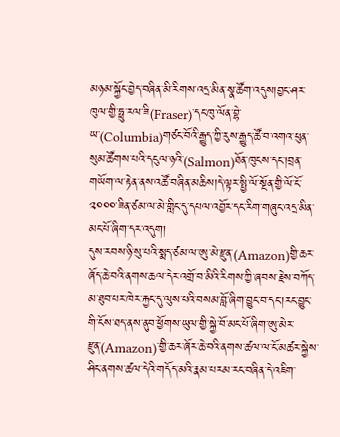མཉམ་སྐྱོང་བྱེད་བཞིན་མི་རིགས་འདྲ་མིན་སྣ་ཚོག་འདུས།བྱང་ཤར་ཁུལ་གྱི་ཧྥུ་རལ་ཟི(Fraser)་དང་ཁུ་ལོན་བྷེ་ཡ་(Columbia)གཙང་བོའི་རྒྱུད་ཀྱི་རུས་རྒྱུད་ཚོ་བ་འགའ་ཕུན་སུམ་ཚོགས་པའི་དངུལ་ཉའི་(Salmon)ཐོན་ཁུངས་དང་།བྲན་གཡོག་ལ་རྟེན་ནས་འཚོ་བཞིན་མཆིས།དེ་ལྟར་སྤྱི་ལོ་སྔོན་གྱི་ལོ་ངོ་༢༠༠༠་ཟིན་ཙམ་ལ་མེ་གླིང་དུ་དཔལ་འབྱོར་དང་རིག་གཞུང་འདྲ་མིན་མང་པོ་ཞིག་དར་འདུག།
དུས་རབས་ཉི་སུ་པའི་སྨད་ཙམ་ལ་ཨུ་མེ་རྫུན་(Amazon)གྱི་ཆར་ཞོད་ཆེ་བའི་ནགས་ཆལ་དེར་འགྲོ་བ་མིའི་རིགས་ཀྱི་ཞབས་རྗེས་བཀོད་མ་ཐུབ་པར་ཁེར་རྐྱང་དུ་ལུས་པའི་བསམ་བློ་ཞིག་བྱུང་བ་དང་།རང་བྱུང་གི་ངོས་ཐད་ནས་ནུབ་ཕྱོགས་ཡུལ་གྱི་སྐྱེ་བོ་མང་པོ་ཞིག་ཨུ་མེར་རྫུན་(Amazon)་གྱི་ཆར་ཞོར་ཆེ་བའི་ནགས་ཚལ་ལ་ངོ་མཚར་སྐྱེས་ཤིང་ནགས་ཚལ་དེའི་གདོད་མའི་རྣམ་པརམ་རང་བཞིན་དེ་འཇིག་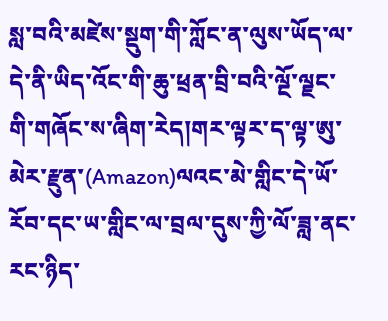སླ་བའི་མཛེས་སྡུག་གི་ཀློང་ན་ལུས་ཡོད་ལ་དེ་ནི་ཡིད་འོང་གི་ཆུ་ཕྲན་བྲི་བའི་ལྔོ་ལྗང་གི་གཞོང་ས་ཞིག་རེད།གར་ལྟར་ད་ལྟ་ཨུ་མེར་རྫུན་(Amazon)ལའང་མེ་གླིང་དེ་ཡོ་རོབ་དང་ཡ་གླིང་ལ་བྲལ་དུས་ཀྱི་ལོ་ཟླ་ནང་རང་ཉིད་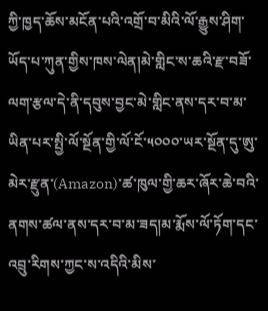ཀྱི་ཁྱད་ཆོས་མངོན་པའི་འགྲོ་བ་མིའི་ལོ་རྒྱུས་ཤིག་ཡོད་པ་ཀུན་གྱིས་ཁས་ལེན།མེ་གླིང་ས་ཆའི་རྫ་བཟོ་ལག་རྩལ་དེ་ནི་དབུས་བྱང་མེ་གླིང་ནས་དར་བ་མ་ཡིན་པར་སྤྱི་ལོ་སྔོན་གྱི་ལོ་ངོ་༥༠༠༠་ཡར་སྔོན་དུ་ཨུ་མེར་རྫུན་(Amazon)་ཚ་ཁུལ་གྱི་ཆར་ཞོར་ཆེ་བའི་ནགས་ཚལ་ནས་དར་བ་མ་ཟད།མ་རྨོས་ལོ་ཏོག་དང་འབྲུ་རིགས་ཀྱང་ས་འདིའི་མིས་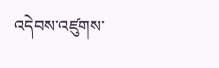འདེབས་འཛུགས་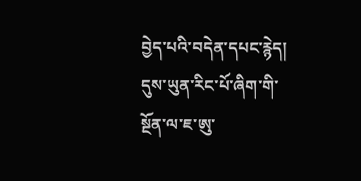བྱེད་པའི་བདེན་དཔང་རྙེད།
དུས་ཡུན་རིང་པོ་ཞིག་གི་སྔོན་ལ་ཇ་ཨུ་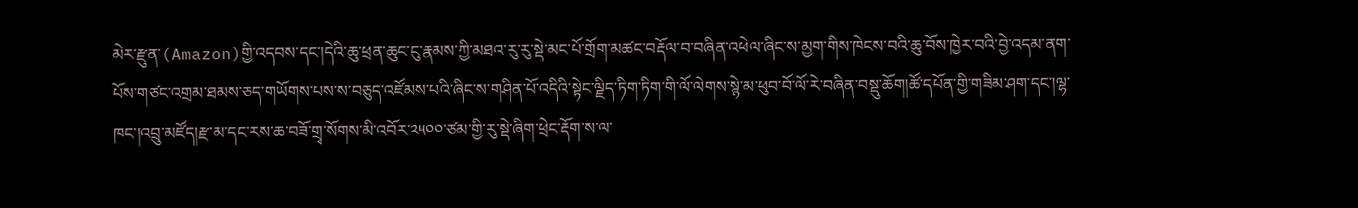མེར་རྫུན་(Amazon)གྱི་འདབས་དང་།དེའི་ཆུ་ཕྲན་ཆུང་ངུ་རྣམས་ཀྱི་མཐའ་རུ་རུ་སྡེ་མང་པོ་གྲོག་མཚང་བརྡོལ་བ་བཞིན་འཕེལ་ཞིང་ས་མྱག་གིས་ཁེངས་བའི་ཆུ་བོས་ཁྱེར་བའི་བྱེ་འདམ་ནག་པོས་གཙང་འགྲམ་ཐམས་ཅད་གཡོགས་པས་ས་བཅུད་འཛོམས་པའི་ཞིང་ས་གཤིན་པོ་འདིའི་སྟེང་ལྗིད་ཏིག་ཏིག་གི་ལོ་ལེགས་སྙེ་མ་ཕུབ་བོ་ལོ་རེ་བཞིན་བསྡུ་ཆོག།ཚོ་དཔོན་གྱི་གཟིམ་ཤག་དང་།ལྷ་ཁང་།འབྲུ་མཛོད།རྫ་མ་དང་རས་ཆ་བཟོ་གྲྭ་སོགས་མི་འབོར་༢༥༠༠་ཙམ་གྱི་རུ་སྡེ་ཞིག་ཕྲེང་རྡོག་ས་ལ་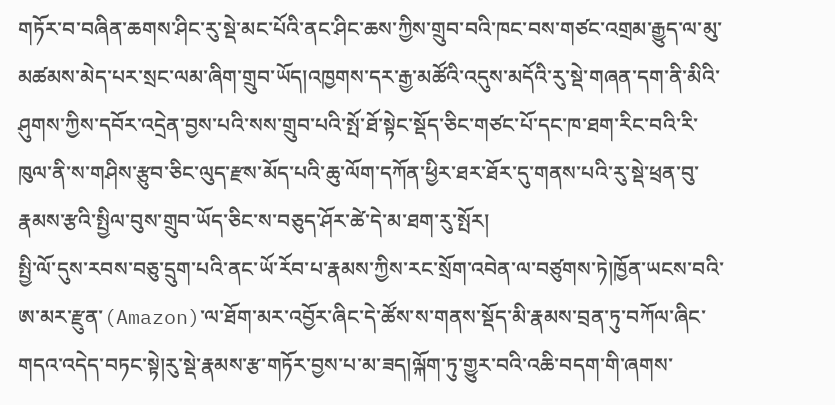གཏོར་བ་བཞིན་ཆགས་ཤིང་རུ་སྡེ་མང་པོའི་ནང་ཤིང་ཆས་ཀྱིས་གྲུབ་བའི་ཁང་བས་གཙང་འགྲམ་རྒྱུད་ལ་མུ་མཚམས་མེད་པར་སྲང་ལམ་ཞིག་གྲུབ་ཡོད།འཁྱགས་དར་རྒྱ་མཚོའི་འདུས་མདོའི་རུ་སྡེ་གཞན་དག་ནི་མིའི་ཤུགས་ཀྱིས་དབོར་འདྲེན་བྱས་པའི་སས་གྲུབ་པའི་སྤོ་ཐོ་སྟེང་སྡོད་ཅིང་གཙང་པོ་དང་ཁ་ཐག་རིང་བའི་རི་ཁུལ་ནི་ས་གཤིས་རྩུབ་ཅིང་ལུད་རྫས་མོད་པའི་ཆུ་ལོག་དཀོན་ཕྱིར་ཐར་ཐོར་དུ་གནས་པའི་རུ་སྡེ་ཕྲན་བུ་རྣམས་རྩའི་སྤྱིལ་བུས་གྲུབ་ཡོད་ཅིང་ས་བཅུད་ཤོར་ཚེ་དེ་མ་ཐག་རུ་སྤོར།
སྤྱི་ལོ་དུས་རབས་བཅུ་དྲུག་པའི་ནང་ཡོ་རོབ་པ་རྣམས་ཀྱིས་རང་སྲོག་འབེན་ལ་བཙུགས་ཏེ།ཁྱོན་ཡངས་བའི་ཨ་མར་རྫུན་(Amazon)་ལ་ཐོག་མར་འབྱོར་ཞིང་དེ་ཚོས་ས་གནས་སྡོད་མི་རྣམས་བྲན་ཏུ་བཀོལ་ཞིང་གདའ་འདེད་བཏང་སྟེ།རུ་སྡེ་རྣམས་རྩ་གཏོར་བྱས་པ་མ་ཟད།ལྐོག་ཏུ་གྱུར་བའི་འཆི་བདག་གི་ཞགས་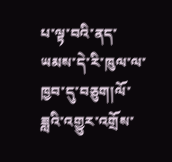པ་ལྟ་བའི་ནད་ཡམས་དེ་རི་ཁུལ་ལ་ཁྱབ་དུ་བཅུག།ལོ་ཟླའི་འགྱུར་འགྲོས་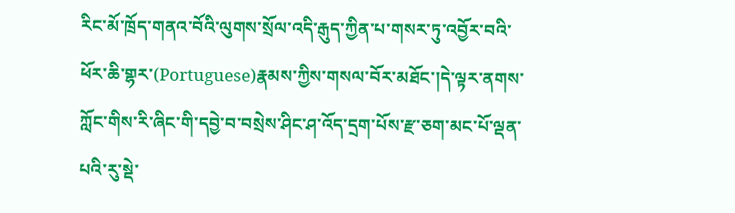རིང་མོ་ཁྲོད་གནའ་བོའི་ལུགས་སྲོལ་འདི་རྒུད་ཀྱིན་པ་གསར་ཏུ་འབྱོར་བའི་ཕོར་ཆི་གྷར་(Portuguese)རྣམས་ཀྱིས་གསལ་བོར་མཐོང་།དེ་ལྟར་ནགས་ཀློང་གིས་རི་ཞིང་གི་དབྱེ་བ་བསྲེས་ཤིང་ཤ་འོད་དྲག་པོས་རྫ་ཅག་མང་པོ་ལྡན་པའི་རུ་སྡེ་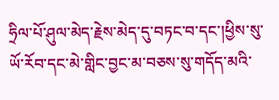ཧྲིལ་པོ་ཤུལ་མེད་རྗེས་མེད་དུ་བཏང་བ་དང་།ཕྱིས་སུ་ཡོ་རོབ་དང་མེ་གླིང་བྱང་མ་བཅས་སུ་གདོད་མའི་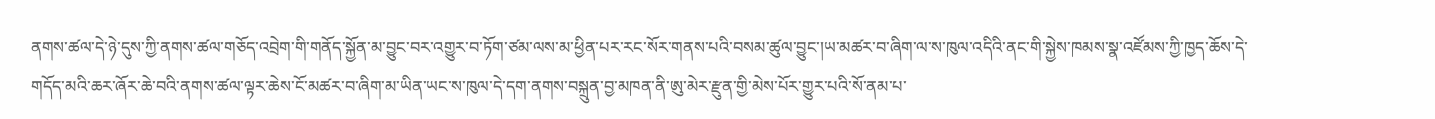ནགས་ཚལ་དེ་ཉེ་དུས་ཀྱི་ནགས་ཚལ་གཅོད་འབྲེག་གི་གནོད་སྐྱོན་མ་བྱུང་བར་འགྱུར་བ་ཏོག་ཙམ་ལས་མ་ཕྱིན་པར་རང་སོར་གནས་པའི་བསམ་ཚུལ་བྱུང་།ཡ་མཚར་བ་ཞིག་ལ་ས་ཁུལ་འདིའི་ནང་གི་སྐྱེས་ཁམས་སྣ་འཛོམས་ཀྱི་ཁྱད་ཆོས་དེ་གདོད་མའི་ཆར་ཞོར་ཆེ་བའི་ནགས་ཚལ་ལྟར་ཆེས་ངོ་མཚར་བ་ཞིག་མ་ཡིན་ཡང་ས་ཁུལ་དེ་དག་ནགས་བསྐྲུན་བྱ་མཁན་ནི་ཨུ་མེར་རྫུན་གྱི་མེས་པོར་གྱུར་པའི་སོ་ནམ་པ་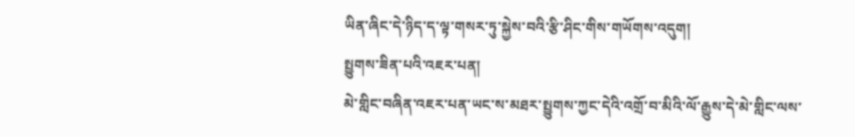ཡིན་ཞིང་དེ་ཉིད་ད་ལྟ་གསར་ཏུ་སྐྱེས་བའི་རྩི་ཤིང་གིས་གཡོགས་འདུག།
སྤྱུགས་ཟིན་པའི་འཇར་པན།
མེ་གླིང་བཞིན་འཇར་པན་ཡང་ས་མཐར་སྤྱུགས་ཀྱང་དེའི་འགྲོ་བ་མིའི་ལོ་རྒྱུས་དེ་མེ་གླིང་ལས་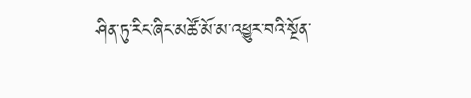ཤིན་ཏུ་རིང་ཞིང་མཚོ་མོ་མ་འཕྱུར་བའི་སྔོན་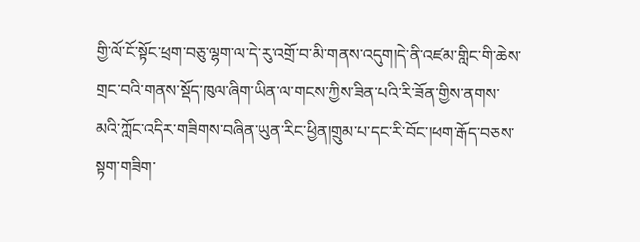གྱི་ལོ་ངོ་སྟོང་ཕྲག་བཅུ་ལྷག་ལ་དེ་རུ་འགྲོ་བ་མི་གནས་འདུག།དེ་ནི་འཛམ་གླིང་གི་ཆེས་གྲང་བའི་གནས་སྡོད་ཁུལ་ཞིག་ཡིན་ལ་གངས་ཀྱིས་ཟིན་པའི་རི་ཟོན་གྱིས་ནགས་མའི་ཀློང་འདིར་གཟིགས་བཞིན་ཡུན་རིང་ཕྱིན།གྲུམ་པ་དང་རི་བོང་།ཕག་རྒོད་བཅས་སྟག་གཟིག་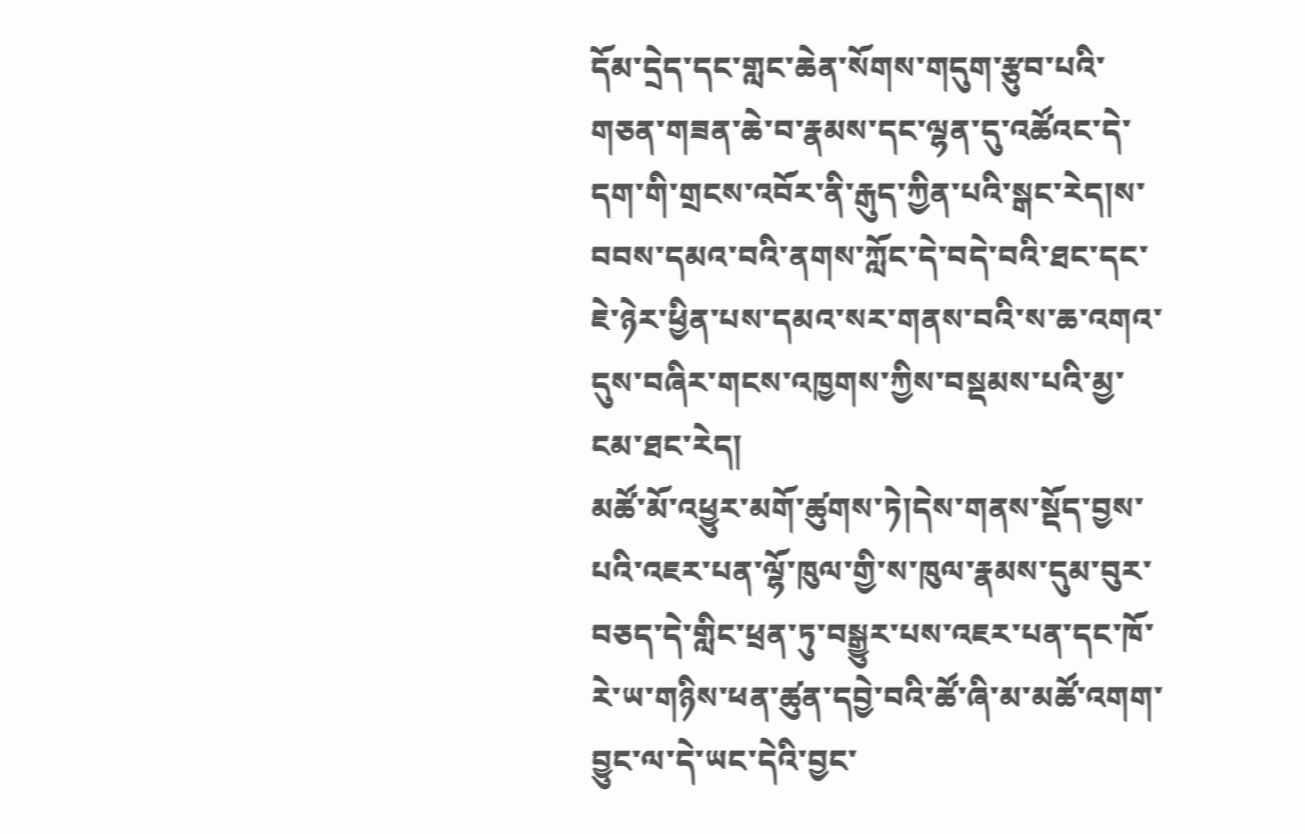དོམ་དྲེད་དང་གླང་ཆེན་སོགས་གདུག་རྩུབ་པའི་གཅན་གཟན་ཆེ་བ་རྣམས་དང་ལྷན་དུ་འཚོའང་དེ་དག་གི་གྲངས་འབོར་ནི་རྒུད་ཀྱིན་པའི་སྒང་རེད།ས་བབས་དམའ་བའི་ནགས་ཀློང་དེ་བདེ་བའི་ཐང་དང་ཇེ་ཉེར་ཕྱིན་པས་དམའ་སར་གནས་བའི་ས་ཆ་འགའ་དུས་བཞིར་གངས་འཁྱགས་ཀྱིས་བསྡམས་པའི་མྱ་ངམ་ཐང་རེད།
མཚོ་མོ་འཕྱུར་མགོ་ཚུགས་ཏེ།དེས་གནས་སྡོད་བྱས་པའི་འཇར་པན་ལྷོ་ཁུལ་གྱི་ས་ཁུལ་རྣམས་དུམ་བུར་བཅད་དེ་གླིང་ཕྲན་ཏུ་བསྒྱུར་པས་འཇར་པན་དང་ཁོ་རེ་ཡ་གཉིས་ཕན་ཚུན་དབྱེ་བའི་ཚོ་ཞི་མ་མཚོ་འགག་བྱུང་ལ་དེ་ཡང་དེའི་བྱང་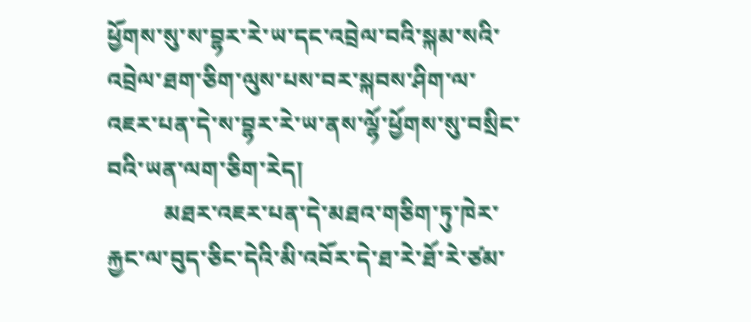ཕྱོགས་སུ་ས་བྷར་རེ་ཡ་དང་འབྲེལ་བའི་སྐམ་སའི་འབྲེལ་ཐག་ཅིག་ལུས་པས་བར་སྐབས་ཤིག་ལ་འཇར་པན་དེ་ས་བྷར་རེ་ཡ་ནས་ལྷོ་ཕྱོགས་སུ་བསྲིང་བའི་ཡན་ལག་ཅིག་རེད།
          མཐཪ་འཇར་པན་དེ་མཐའ་གཅིག་ཏུ་ཁེར་རྐྱང་ལ་བུད་ཅིང་དེའི་མི་འབོར་དེ་ཐ་རེ་ཐོ་རེ་ཙམ་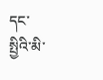དང་སྤྱིའི་མི་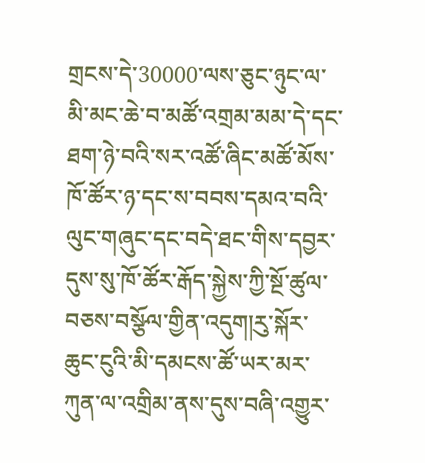གྲངས་དེ་30000་ལས་ཅུང་ཉུང་ལ་མི་མང་ཆེ་བ་མཚོ་འགྲམ་མམ་དེ་དང་ཐག་ཉེ་བའི་སར་འཚོ་ཞིང་མཚོ་མོས་ཁོ་ཚོར་ཉ་དང་ས་བབས་དམའ་བའི་ལུང་གཞུང་དང་བདེ་ཐང་གིས་དབྱར་དུས་སུ་ཁོ་ཚོར་རྒོད་སྐྱེས་ཀྱི་སྔོ་ཚུལ་བཅས་བསྩོལ་གྱིན་འདུག།ཪུ་སྐོར་ཆུང་ངུའི་མི་དམངས་ཚོ་ཡར་མར་ཀུན་ལ་འགྲིམ་ནས་དུས་བཞི་འགྱུར་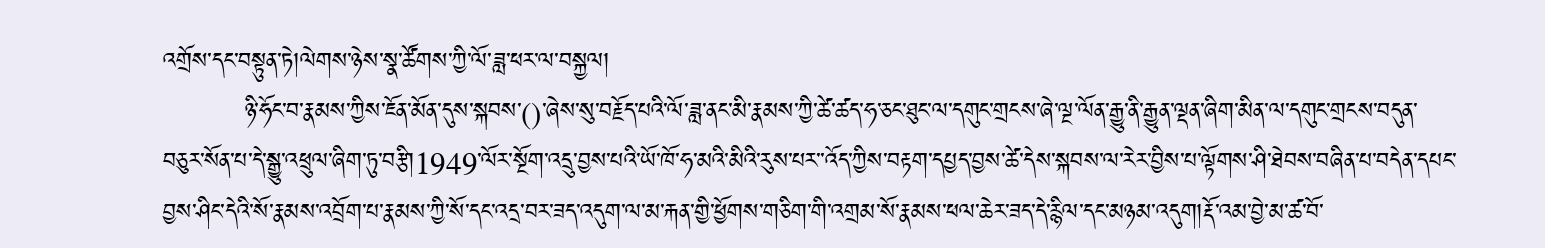འགྲོས་དང་བསྟུན་ཏེ།ལེགས་ཉེས་སྣ་ཚོགས་ཀྱི་ལོ་ཟླ་ཕར་ལ་བསྐྱལ།
          ཉི་ཧོང་བ་རྣམས་ཀྱིས་ཇོན་མོན་དུས་སྐབས་()་ཞེས་སུ་བརྗོད་པའི་ལོ་ཟླ་ནང་མི་རྣམས་ཀྱི་ཚེ་ཚད་ཧ་ཅང་ཐུང་ལ་དགུང་གྲངས་ཞེ་ལྔ་ལོན་རྒྱུ་ནི་རྒྱུན་ལྡན་ཞིག་མིན་ལ་དགུང་གྲངས་བདུན་བཅུར་སོན་པ་དེ་སྒྱུ་འཕྲུལ་ཞིག་ཏུ་བརྩི།1949་ལོར་སྔོག་འདྲུ་བྱས་པའི་ཡོ་ཁོ་ཧ་མའི་མིའི་རུས་པར་་འོད་ཀྱིས་བརྟག་དཔྱད་བྱས་ཚེ་དེས་སྐབས་ལ་རེར་བྱིས་པ་ལྟོགས་ཤི་ཐེབས་བཞིན་པ་བདེན་དཔང་བྱས་ཤིང་དེའི་སོ་རྣམས་འབྲོག་པ་རྣམས་ཀྱི་སོ་དང་འདྲ་བར་ཟད་འདུག་ལ་མ་རྐན་གྱི་ཕྱོགས་གཅིག་གི་འགྲམ་སོ་རྣམས་ཕལ་ཆེར་ཟད་དེ་རྙིལ་དང་མཉམ་འདུག།རྡོ་འམ་བྱེ་མ་ཚ་བོ་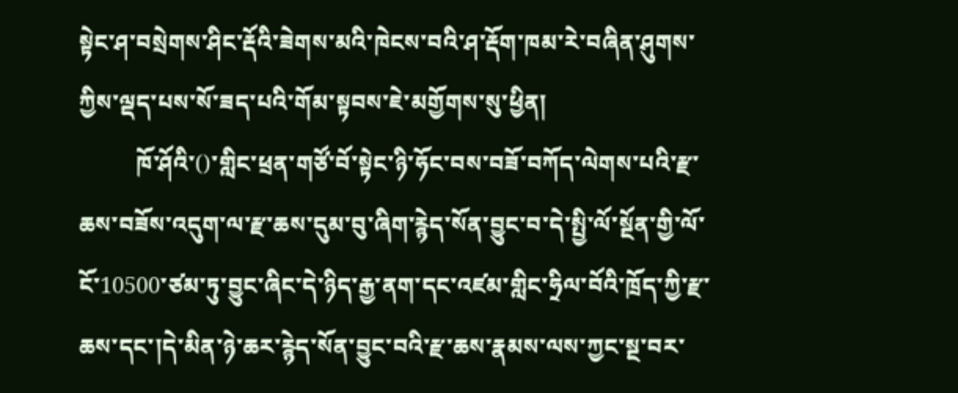སྟེང་ཤ་བསྲེགས་ཤིང་རྡོའི་ཟེགས་མའི་ཁེངས་བའི་ཤ་རྡོག་ཁམ་རེ་བཞིན་ཤུགས་ཀྱིས་ལྡད་པས་སོ་ཟད་པའི་གོམ་སྟབས་ཇེ་མགྱོགས་སུ་ཕྱིན།
          ཁོ་ཤོའི་()་གླིང་ཕྲན་གཙོ་བོ་སྟེང་ཉི་ཧོང་བས་བཟོ་བཀོད་ལེགས་པའི་རྫ་ཆས་བཟོས་འདུག་ལ་རྫ་ཆས་དུམ་བུ་ཞིག་རྙེད་སོན་བྱུང་བ་དེ་སྤྱི་ལོ་སྔོན་གྱི་ལོ་ངོ་10500་ཙམ་ཏུ་བྱུང་ཞིང་དེ་ཉིད་རྒྱ་ནག་དང་འཛམ་གླིང་ཧྲིལ་བོའི་ཁྲོད་ཀྱི་རྫ་ཆས་དང་།དེ་མིན་ཉེ་ཆར་རྙེད་སོན་བྱུང་བའི་རྫ་ཆས་རྣམས་ལས་ཀྱང་སྔ་བར་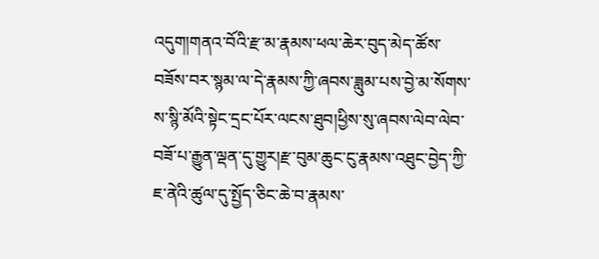འདུག།གནའ་བོའི་རྫ་མ་རྣམས་ཕལ་ཆེར་བུད་མེད་ཚོས་བཟོས་བར་སྙམ་ལ་དེ་རྣམས་ཀྱི་ཞབས་ཟླུམ་པས་བྱེ་མ་སོགས་ས་སྙི་མོའི་སྟེང་དྲང་པོར་ལངས་ཐུབ།ཕྱིས་སུ་ཞབས་ལེབ་ལེབ་བཟོ་པ་རྒྱུན་ལྡན་དུ་གྱུར།རྫ་བུམ་ཆུང་ངུ་རྣམས་འཐུང་བྱེད་ཀྱི་ཇ་ནེའི་ཚུལ་དུ་སྤྱོད་ཅིང་ཆེ་བ་རྣམས་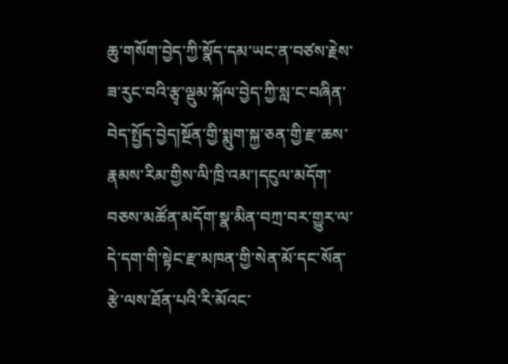ཆུ་གསོག་བྱེད་ཀྱི་སྣོད་དམ་ཡང་ན་བཙས་རྗེས་ཟ་རུང་བའི་རྩྭ་ལྡུམ་སྐོལ་བྱེད་ཀྱི་སླ་ང་བཞིན་བེད་སྤྱོད་བྱེད།སྔོན་གྱི་སྨུག་སྐྱ་ཅན་གྱི་རྫ་ཆས་རྣམས་རིམ་གྱིས་ལི་ཁྲི་འམ་།དངུལ་མདོག་བཅས་མཚོན་མདོག་སྣ་མིན་བཀྲ་བར་གྱུར་ལ་དེ་དག་གི་སྟེང་རྫ་མཁན་གྱི་སེན་མོ་དང་སོན་རྩེ་ལས་ཐོན་པའི་རི་མོའང་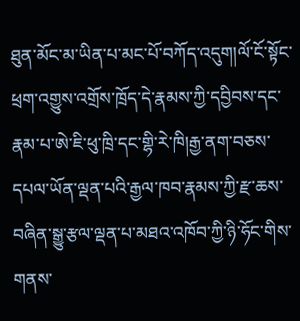ཐུན་མོང་མ་ཡིན་པ་མང་པོ་བཀོད་འདུག།ལོ་ངོ་སྟོང་ཕྲག་འགྱུས་འགྲོས་ཁྲོད་དེ་རྣམས་ཀྱི་དབྱིབས་དང་རྣམ་པ་ཨེ་ཇི་ཕུ་ཁྲི་དང་གྷི་རེ་ཁི།རྒྱ་ནག་བཅས་དཔལ་ཡོན་ལྡན་པའི་རྒྱལ་ཁབ་རྣམས་ཀྱི་རྫ་ཆས་བཞིན་སྒྱུ་རྩལ་ལྡན་པ་མཐའ་འཁོབ་ཀྱི་ཉི་ཧོང་གིས་གནས་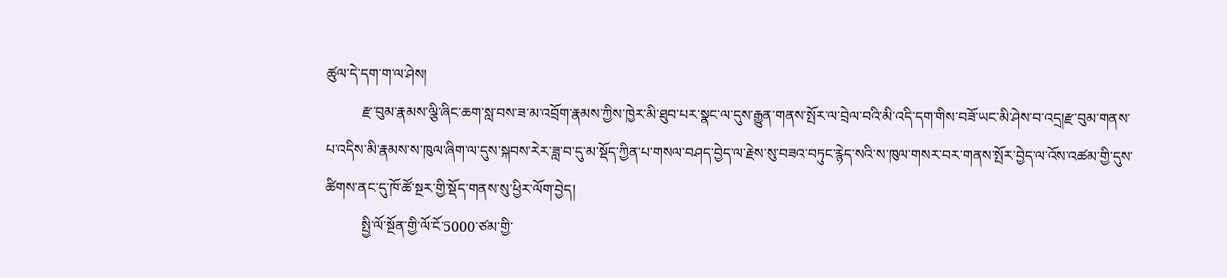ཚུལ་དེ་དག་ག་ལ་ཤེས།
          རྫ་བུམ་རྣམས་ལྕི་ཞིང་ཆག་སླ་བས་ཟ་མ་འབྲོག་རྣམས་ཀྱིས་ཁྱེར་མི་ཐུབ་པར་སྣང་ལ་དུས་རྒྱུན་གནས་སྤོར་ལ་བྲེལ་བའི་མི་འདི་དག་གིས་བཟོ་ཡང་མི་ཤེས་བ་འདྲ།རྫ་བུམ་གནས་པ་འདིས་མི་རྣམས་ས་ཁུལ་ཞིག་ལ་དུས་སྐབས་རེར་ཟླ་བ་དུ་མ་སྡོད་ཀྱིན་པ་གསལ་བཤད་བྱེད་ལ་རྗེས་སུ་བཟའ་བཏུང་རྙེད་སའི་ས་ཁུལ་གསར་བར་གནས་སྤོར་བྱེད་ལ་འོས་འཚམ་གྱི་དུས་ཚིགས་ནང་དུ་ཁོ་ཚོ་སྔར་གྱི་སྡོད་གནས་སུ་ཕྱིར་ལོག་བྱེད།
          སྤྱི་ལོ་སྔོན་གྱི་ལོ་ངོ་5000་ཙམ་གྱི་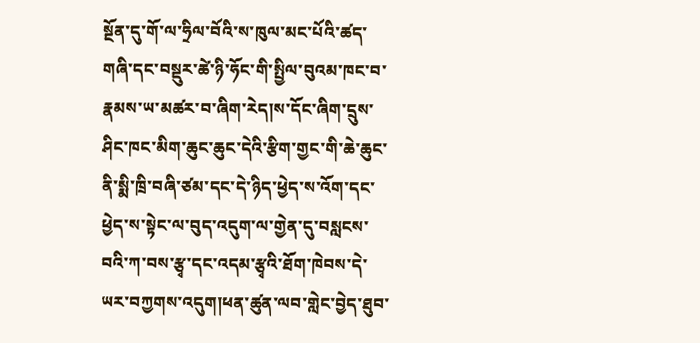སྔོན་དུ་གོ་ལ་ཧྲིལ་བོའི་ས་ཁུལ་མང་པོའི་ཚད་གཞི་དང་བསྡུར་ཚེ་ཉི་ཧོང་གི་སྤྱིལ་བུའམ་ཁང་བ་རྣམས་ཡ་མཚར་བ་ཞིག་རེད།ས་དོང་ཞིག་དྲུས་ཤིང་ཁང་མིག་ཆུང་ཆུང་དེའི་རྩིག་གྱང་གི་ཆེ་ཆུང་ནི་སྨི་ཁྲི་བཞི་ཙམ་དང་དེ་ཉིད་ཕྱེད་ས་འོག་དང་ཕྱེད་ས་སྟེང་ལ་བུད་འདུག་ལ་གྱེན་དུ་བསླངས་བའི་ཀ་བས་རྩྭ་དང་འདམ་རྩྭའི་ཐོག་ཁེབས་དེ་ཡར་བཀྱགས་འདུག།ཕན་ཚུན་ལབ་གླེང་བྱེད་ཐུབ་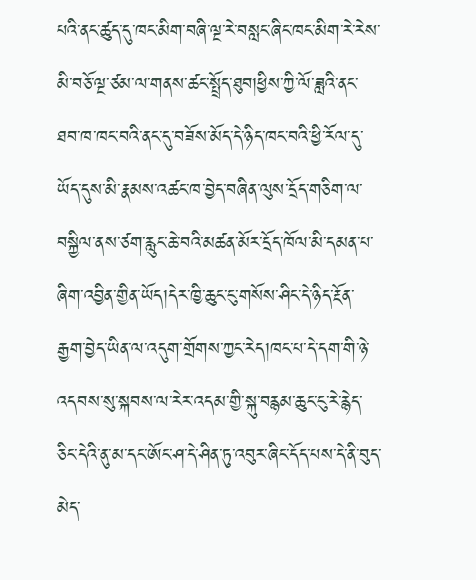པའི་ནང་ཚུད་དུ་ཁང་མིག་བཞི་ལྔ་རེ་བསླང་ཞིང་ཁང་མིག་རེ་རེས་མི་བཅོ་ལྔ་ཙམ་ལ་གནས་ཚང་སྤྲོད་ཐུབ།ཕྱིས་ཀྱི་ལོ་ཟླའི་ནང་ཐབ་ཁ་ཁང་བའི་ནང་དུ་བཟོས་མོད་དེ་ཉིད་ཁང་བའི་ཕྱི་རོལ་དུ་ཡོད་དུས་མི་རྣམས་འཚང་ཁ་བྱེད་བཞིན་ལུས་དྲོད་གཅིག་ལ་བསྐྱིལ་ནས་ཙག་རླུང་ཆེ་བའི་མཚན་མོར་དྲོད་ཁོལ་མི་དམན་པ་ཞིག་འབྱིན་གྱིན་ཡོད།དེར་ཁྱི་ཆུང་ངུ་གསོས་ཤིང་དེ་ཉིད་རྔོན་རྒྱག་བྱེད་ཡིན་ལ་འདུག་གྲོགས་ཀྱང་རེད།ཁང་པ་དེ་དག་གི་ཉེ་འདབས་སུ་སྐབས་ལ་རེར་འདམ་གྱི་སྐུ་བརྙམ་ཆུང་ངུ་རེ་རྙེད་ཅིང་དེའི་ནུ་མ་དང་ཨོང་ཤ་དེ་ཤིན་ཏུ་འབུར་ཞིང་དོད་པས་དེ་ནི་བུད་མེད་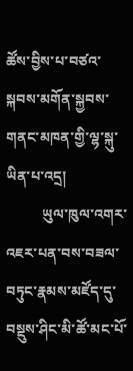ཚོས་བྱིས་པ་བཙའ་སྐབས་མགོན་སྐྱབས་གནང་མཁན་གྱི་ལྷ་སྐུ་ཡིན་པ་འདྲ།
          ཡུལ་ཁུལ་འགར་འཇར་པན་བས་བཟལ་བཏུང་རྣམས་མཛོད་དུ་བསྡུས་ཤིང་མི་ཚོ་མང་པོ་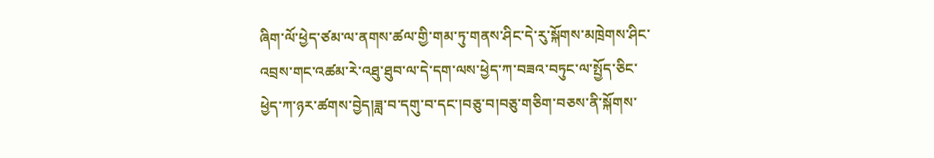ཞིག་ལོ་ཕྱེད་ཙམ་ལ་ནགས་ཚལ་གྱི་གམ་ཏུ་གནས་ཤིང་དེ་རུ་སྐོགས་མཁྲེགས་ཤིང་འབྲས་གང་འཚམ་རེ་འཐུ་ཐུབ་ལ་དེ་དག་ལས་ཕྱེད་ཀ་བཟའ་བཏུང་ལ་སྤྱོད་ཅིང་ཕྱེད་ཀ་ཉར་ཚགས་བྱེད།ཟླ་བ་དགུ་བ་དང་།བཅུ་བ།བཅུ་གཅིག་བཅས་ནི་སྐོགས་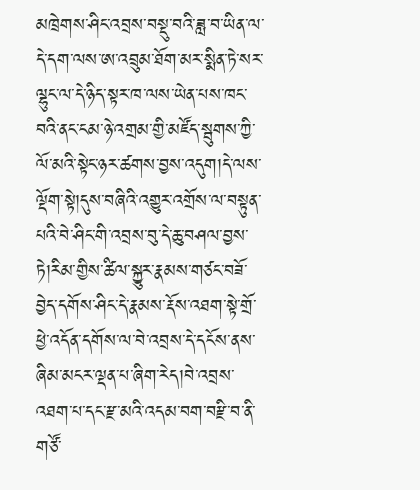མཁྲེགས་ཤིང་འབྲས་བསྡུ་བའི་ཟླ་བ་ཡིན་ལ་དེ་དག་ལས་ཨ་འབྲུམ་ཐོག་མར་སྨིན་ཏེ་སར་ལྷུང་ལ་དེ་ཉིད་སྟར་ཁ་ལས་ཡེན་པས་ཁང་བའི་ནང་ངམ་ཉེ་འགྲམ་གྱི་མཛོད་སྦུགས་ཀྱི་ལོ་མའི་སྟེང་ཉར་ཚགས་བྱས་འདུག།དེ་ལས་ལྡོག་སྟེ།དུས་བཞིའི་འགྱུར་འགྲོས་ལ་བསྟུན་པའི་བེ་ཤིང་གི་འབྲས་བུ་དེ་ཆུ་བཤལ་བྱས་ཏེ།རིམ་གྱིས་ཚིལ་སྐྱུར་རྣམས་གཙང་བཟོ་བྱེད་དགོས་ཤིང་དེ་རྣམས་རྡོས་འཐག་སྟེ་གྲོ་ཕྱེ་འདོན་དགོས་ལ་བེ་འབྲས་དེ་དངོས་ནས་ཞིམ་མངར་ལྡན་པ་ཞིག་རེད།བེ་འབྲས་འཐག་པ་དང་རྫ་མའི་འདམ་བག་བརྫི་བ་ནི་གཙོ་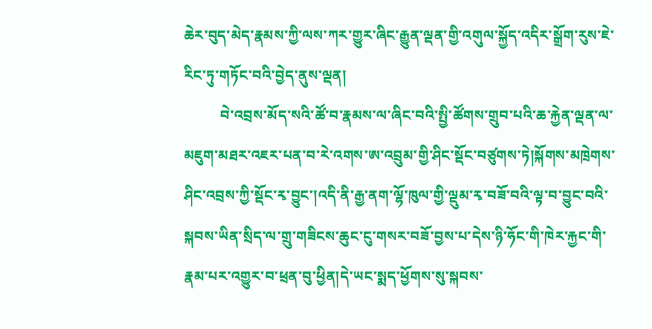ཆེར་བུད་མེད་རྣམས་ཀྱི་ལས་ཀར་གྱུར་ཞིང་རྒྱུན་ལྡན་གྱི་འགུལ་སྐྱོད་འདིར་སྒྲོག་རུས་ཇེ་རིང་ཏུ་གཏོང་བའི་བྱེད་ནུས་ལྡན།
          བེ་འབྲས་མོད་སའི་ཚོ་བ་རྣམས་ལ་ཞིང་བའི་སྤྱི་ཚོགས་གྲུབ་པའི་ཆ་རྐྱེན་ལྡན་ལ་མཇུག་མཐར་འཇར་པན་བ་རེ་འགས་ཨ་འབྲུམ་གྱི་ཤིང་སྡོང་བཙུགས་ཏེ།སྐོགས་མཁྲེགས་ཤིང་འབྲས་ཀྱི་སྡོང་རྭ་བྱུང་།འདི་ནི་རྒྱ་ནག་ལྷོ་ཁུལ་གྱི་ལྡུམ་རྭ་བཟོ་བའི་ལྟ་བ་བྱུང་བའི་སྐབས་ཡིན་སྲིད་ལ་གྲུ་གཟིངས་ཆུང་ངུ་གསར་བཟོ་བྱས་པ་དེས་ཉི་ཧོང་གི་ཁེར་རྐྱང་གི་རྣམ་པར་འགྱུར་བ་ཕྲན་བུ་ཕྱིན།དེ་ཡང་སྨད་ཕྱོགས་སུ་སྐབས་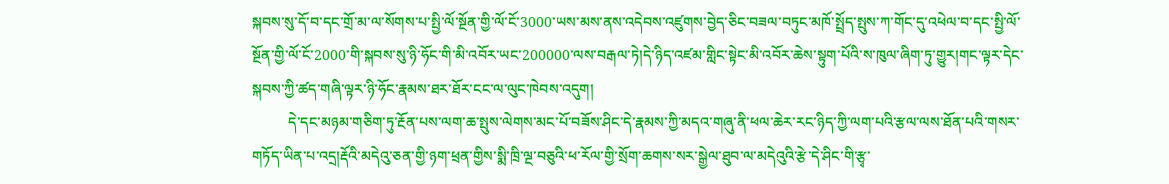སྐབས་སུ་དོ་བ་དང་གྲོ་མ་ལ་སོགས་པ་སྤྱི་ལོ་སྔོན་གྱི་ལོ་ངོ་3000་ཡས་མས་ནས་འདེབས་འཛུགས་བྱེད་ཅིང་བཟལ་བཏུང་མཁོ་སྤྲོད་སྤུས་ཀ་གོང་དུ་འཕེལ་བ་དང་སྤྱི་ལོ་སྔོན་གྱི་ལོ་ངོ་2000་གི་སྐབས་སུ་ཉི་ཧོང་གི་མི་འབོར་ཡང་200000་ལས་བརྒལ་ཏེ།དེ་ཉིད་འཛམ་གླིང་སྟེང་མི་འབོར་ཆེས་སྟུག་པོའི་ས་ཁུལ་ཞིག་ཏུ་གྱུར།གང་ལྟར་དེང་སྐབས་ཀྱི་ཚད་གཞི་ལྟར་ཉི་ཧོང་རྣམས་ཐར་ཐོར་ངང་ལ་ལུང་ཁེབས་འདུག།
          དེ་དང་མཉམ་གཅིག་ཏུ་རྔོན་པས་ལག་ཆ་སྤུས་ལེགས་མང་པོ་བཟོས་ཤིང་དེ་རྣམས་ཀྱི་མདའ་གཞུ་ནི་ཕལ་ཆེར་རང་ཉིད་ཀྱི་ལག་པའི་རྩལ་ལས་ཐོན་པའི་གསར་གཏོད་ཡིན་པ་འདྲ།རྡོའི་མདེའུ་ཅན་གྱི་ཉག་ཕྲན་གྱིས་སྨི་ཁྲི་ལྔ་བཅུའི་ཕ་རོལ་གྱི་སྲོག་ཆགས་སར་སྒྱེལ་ཐུབ་ལ་མདེའུའི་རྩེ་དེ་ཤིང་གི་རྩྭ་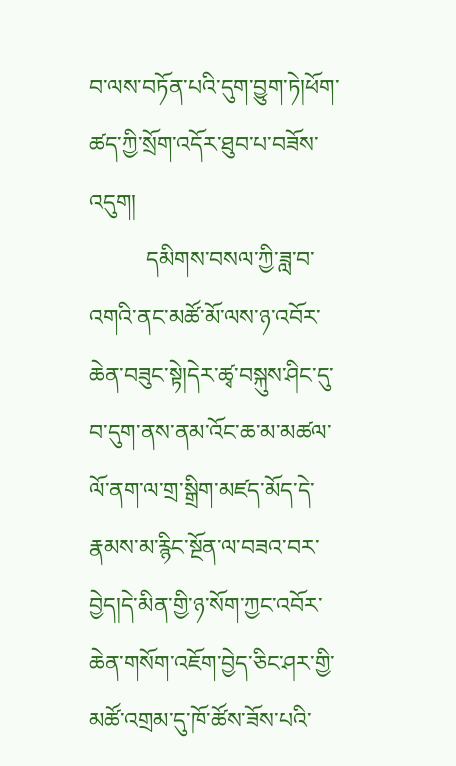བ་ལས་བཏོན་པའི་དུག་བྱུག་ཏེ།ཕོག་ཚད་ཀྱི་སྲོག་འདོར་ཐུབ་པ་བཟོས་འདུག།
          དམིགས་བསལ་ཀྱི་ཟླ་བ་འགའི་ནང་མཚོ་མོ་ལས་ཉ་འབོར་ཆེན་བཟུང་སྟེ།དེར་ཚྭ་བསྐུས་ཤིང་དུ་བ་དུག་ནས་ནམ་འོང་ཆ་མ་མཚལ་ལོ་ནག་ལ་གྲ་སྒྲིག་མཛད་མོད་དེ་རྣམས་མ་རྙིང་སྔོན་ལ་བཟའ་བར་བྱེད།དེ་མིན་གྱི་ཉ་སོག་ཀྱང་འབོར་ཆེན་གསོག་འཇོག་བྱེད་ཅིང་ཤར་གྱི་མཚོ་འགྲམ་དུ་ཁོ་ཚོས་ཟོས་པའི་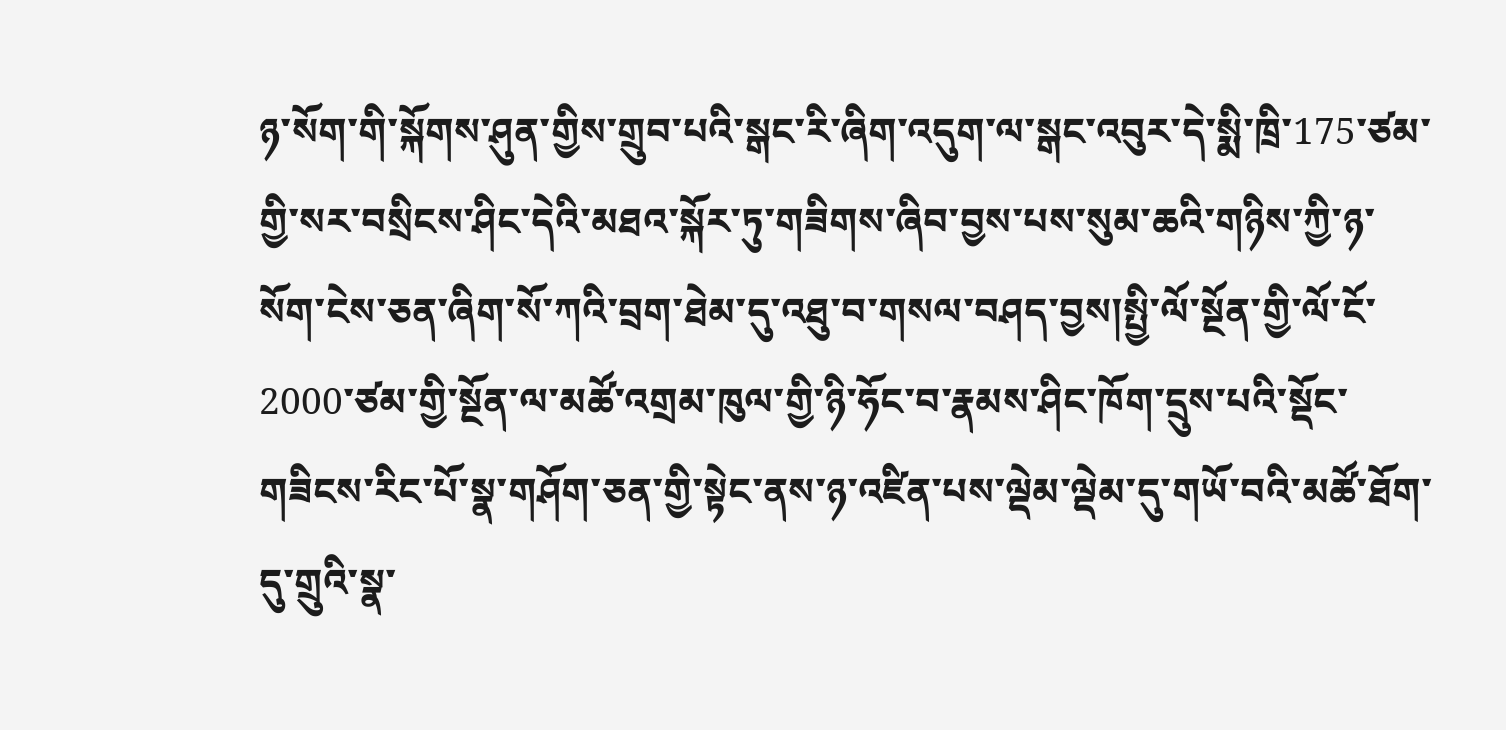ཉ་སོག་གི་སྐོགས་ཤུན་གྱིས་གྲུབ་པའི་སྒང་རི་ཞིག་འདུག་ལ་སྒང་འབུར་དེ་སྨི་ཁྲི་175་ཙམ་གྱི་སར་བསྲིངས་ཤིང་དེའི་མཐའ་སྐོར་ཏུ་གཟིགས་ཞིབ་བྱས་པས་སུམ་ཆའི་གཉིས་ཀྱི་ཉ་སོག་ངེས་ཅན་ཞིག་སོ་ཀའི་བྲག་ཐེམ་དུ་འཐུ་བ་གསལ་བཤད་བྱས།སྤྱི་ལོ་སྔོན་གྱི་ལོ་ངོ་2000་ཙམ་གྱི་སྔོན་ལ་མཚོ་འགྲམ་ཁུལ་གྱི་ཉི་ཧོང་བ་རྣམས་ཤིང་ཁོག་དྲུས་པའི་སྡོང་གཟིངས་རིང་པོ་སྣ་གཤོག་ཅན་གྱི་སྟེང་ནས་ཉ་འཛིན་པས་ལྡེམ་ལྡེམ་དུ་གཡོ་བའི་མཚོ་ཐོག་དུ་གྲུའི་སྣ་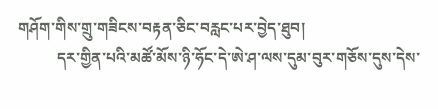གཤོག་གིས་གྲུ་གཟིངས་བརྟན་ཅིང་བརླང་པར་བྱེད་ཐུབ།
          དར་གྱིན་པའི་མཚོ་མོས་ཉི་ཧོང་དེ་ཨེ་ཤ་ལས་དུམ་བུར་གཅོས་དུས་དེས་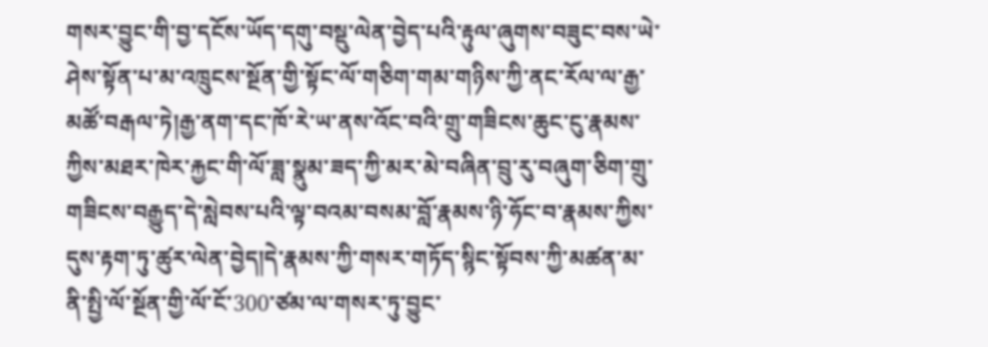གསར་བྱུང་གི་བྱ་དངོས་ཡོད་དགུ་བསྡུ་ལེན་བྱེད་པའི་རྟུལ་ཞུགས་བཟུང་བས་ཡེ་ཤེས་སྟོན་པ་མ་འཁྲུངས་སྔོན་གྱི་སྟོང་ལོ་གཅིག་གམ་གཉིས་ཀྱི་ནང་རོལ་ལ་རྒྱ་མཚོ་བརྒལ་ཏེ།རྒྱ་ནག་དང་ཁོ་རེ་ཡ་ནས་འོང་བའི་གྲུ་གཟིངས་ཆུང་ངུ་རྣམས་ཀྱིས་མཐར་ཁེར་རྐྱང་གི་ལོ་ཟླ་སྣུམ་ཟད་ཀྱི་མར་མེ་བཞིན་བྲུ་རུ་བཞུག་ཅིག་གྲུ་གཟིངས་བརྒྱུད་དེ་སླེབས་པའི་ལྟ་བའམ་བསམ་བློ་རྣམས་ཉི་ཧོང་བ་རྣམས་ཀྱིས་དུས་རྟག་ཏུ་ཚུར་ལེན་བྱེད།དེ་རྣམས་ཀྱི་གསར་གཏོད་སྙིང་སྟོབས་ཀྱི་མཚན་མ་ནི་སྤྱི་ལོ་སྔོན་གྱི་ལོ་ངོ་300་ཙམ་ལ་གསར་ཏུ་བྱུང་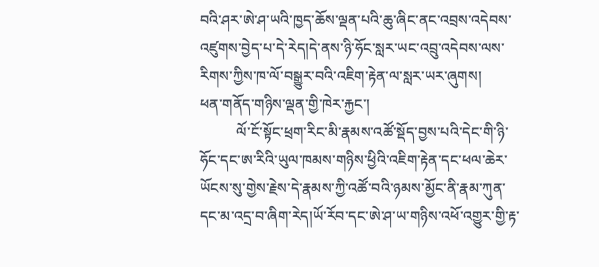བའི་ཤར་ཨེ་ཤ་ཡའི་ཁྱད་ཆོས་ལྡན་པའི་ཆུ་ཞིང་ནང་འབྲས་འདེབས་འཛུགས་བྱེད་པ་དེ་རེད།དེ་ནས་ཉི་ཧོང་སླར་ཡང་འབྲུ་འདེབས་ལས་རིགས་ཀྱིས་ཁ་ལོ་བསྒྱུར་བའི་འཇིག་རྟེན་ལ་སླར་ཡར་ཞུགས།
ཕན་གནོད་གཉིས་ལྡན་གྱི་ཁེར་རྐྱང་།
          ལོ་ངོ་སྟོང་ཕྲག་རིང་མི་རྣམས་འཚོ་སྡོད་བྱས་པའི་དེང་གི་ཉི་ཧོང་དང་ཨ་རིའི་ཡུལ་ཁམས་གཉིས་ཕྱིའི་འཇིག་རྟེན་དང་ཕལ་ཆེར་ཡོངས་སུ་གྱེས་རྗེས་དེ་རྣམས་ཀྱི་འཚོ་བའི་ཉམས་མྱོང་ནི་རྣམ་ཀུན་དང་མ་འདྲ་བ་ཞིག་རེད།ཡོ་རོབ་དང་ཨེ་ཤ་ཡ་གཉིས་འཕོ་འགྱུར་གྱི་རྟ་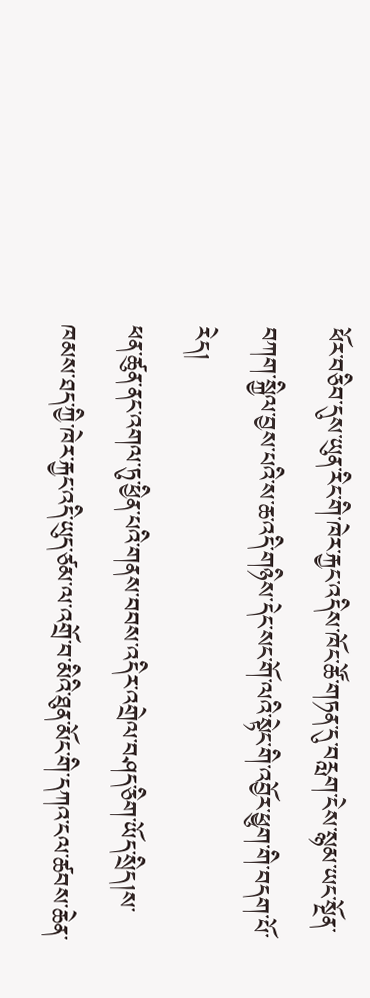ཕོར་བཅིབ་དུས་ཡུན་རིང་གི་ཁེར་རྐྱང་འདིས་ཁོང་ཚོ་གཏན་དུ་བརླག་ངེས་སྙམ་ཡང་སྔོན་བཀག་སྐྱིལ་བྱས་པའི་ས་ཆ་འདི་གཉིས་དེང་སང་གོ་ལའི་སྟེང་གི་འབྱོར་ཕྱུག་གི་བདག་པོ་རེད།
ཕན་ཚུན་ནང་འགལ་ཏུ་ཕྱིན་པའི་གནས་བབས་འདིར་འགྲེལ་བཤད་ཅིག་ཡོད་སྲིད།ས་ཁམས་ཐད་ཀྱི་ཁེར་རྐྱང་འདི་ཡུད་ཙམ་ལ་འགྲོ་བ་མིའི་ཐུན་མོང་གི་དཀའ་ངལ་ཚབས་ཆེན་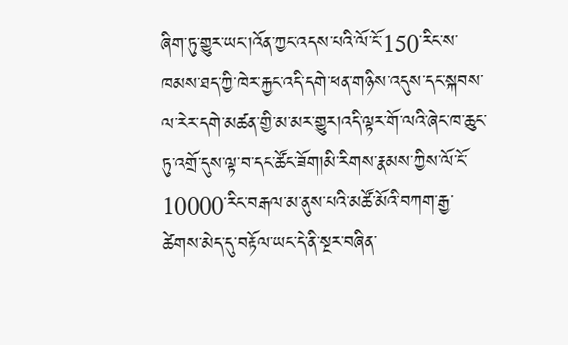ཞིག་ཏུ་གྱུར་ཡང་།འོན་ཀྱང་འདས་པའི་ལོ་ངོ་150་རིང་ས་ཁམས་ཐད་ཀྱི་ཁེར་རྐྱང་འདི་དགེ་ཕན་གཉིས་འདུས་དང་སྐབས་ལ་རེར་དགེ་མཚན་གྱི་མ་མར་གྱུར།འདི་ལྟར་གོ་ལའི་ཞེང་ཁ་ཆུང་ཏུ་འགྲོ་དུས་ལྟ་བ་དང་ཚོང་ཟོག།མི་རིགས་རྣམས་ཀྱིས་ལོ་ངོ་10000་རིང་བརྒལ་མ་ནུས་པའི་མཚོ་མོའི་བཀག་རྒྱ་ཚེགས་མེད་དུ་བརྟོལ་ཡང་དེ་ནི་སྔར་བཞིན་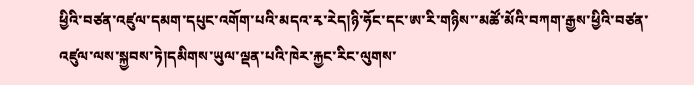ཕྱིའི་བཙན་འཛུལ་དམག་དཔུང་འགོག་པའི་མདའ་རྭ་རེད།ཉི་ཧོང་དང་ཨ་རི་གཉིས་་མཚོ་མོའི་བཀག་རྒྱས་ཕྱིའི་བཙན་འཛུལ་ལས་སྐྱབས་ཏེ།དམིགས་ཡུལ་ལྡན་པའི་ཁེར་རྐྱང་རིང་ལུགས་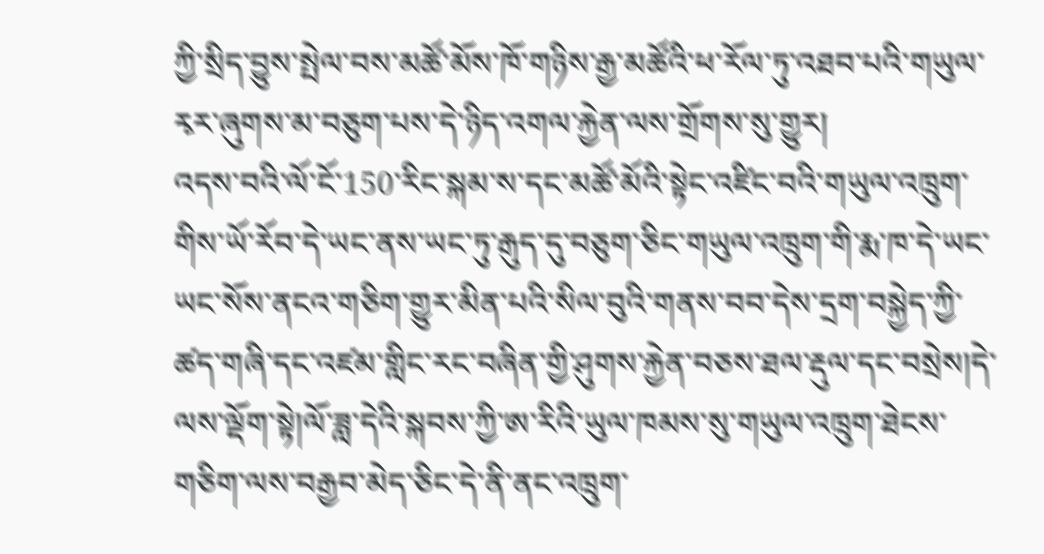ཀྱི་སྲིད་བྱུས་སྤེལ་བས་མཚོ་མོས་ཁོ་གཉིས་རྒྱ་མཚོའི་ཕ་རོལ་ཏུ་འཐབ་པའི་གཡུལ་རྭར་ཞུགས་མ་བཅུག་པས་དེ་ཉིད་འགལ་རྐྱེན་ལས་གྲོགས་སུ་གྱུར།
འདས་བའི་ལོ་ངོ་150་རིང་སྐམ་ས་དང་མཚོ་མོའི་སྟེང་འཛིང་བའི་གཡུལ་འཁྲུག་གིས་ཡོ་རོབ་དེ་ཡང་ནས་ཡང་ཏུ་རྒུད་དུ་བཅུག་ཅིང་གཡུལ་འཁྲུག་གི་རྨ་ཁ་དེ་ཡང་ཡང་སོས་ནངའ་གཅིག་གྱུར་མིན་པའི་སིལ་བུའི་གནས་བབ་དེས་དྲག་བསྐྱེད་ཀྱི་ཚད་གཞི་དང་འཛམ་གླིང་རང་བཞིན་གྱི་ཤུགས་རྐྱེན་བཅས་ཐལ་རྡུལ་དང་བསྲེས།དེ་ལས་ལྡོག་སྟེ།ལོ་ཟླ་དེའི་སྐབས་ཀྱི་ཨ་རིའི་ཡུལ་ཁམས་སུ་གཡུལ་འཁྲུག་ཐེངས་གཅིག་ལས་བརྒྱབ་མེད་ཅིང་དེ་ནི་ནང་འཁྲུག་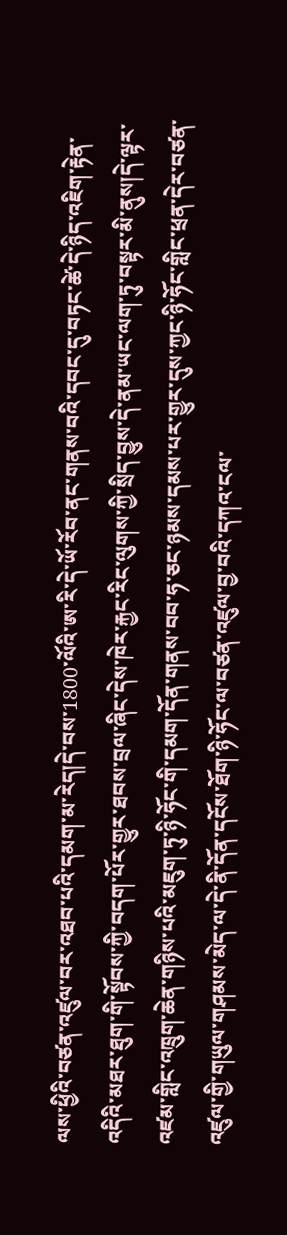ལས་ཕྱིའི་བཙན་འཛུལ་བར་འཐབ་པའི་དམག་མ་རེད།དེ་བས་1800་ལོའི་ཨ་རི་དེ་ཡོ་རོབ་ནང་གནས་བའི་དབང་དུ་བཏང་ཚེ་དེ་ཉིད་འཇིག་རྟེན་འདིའི་མཐར་ཐུག་གི་སྟོབས་ཀྱི་བདག་པོར་གྱུར་ཐབས་བྲལ་ཞིང་དེས་ཁེར་རྐྱང་རིང་ལུགས་ཀྱི་སྲིད་བྱུས་དེ་ནམ་ཡང་ལག་ཏུ་བསྟར་མི་ནུས།དེ་ལྟར་འཛམ་གླིང་འཁྲུག་ཆེན་གཉིས་པའི་མཇུག་ཏུ་ཉི་ཧོང་གི་དམག་དོན་གནས་བབ་ཧ་ཅང་ཉམས་དམས་པར་གྱུར་དུས་ཀྱང་ཉི་ཧོང་གླིང་ཕྲན་དེར་བཙན་འཛུལ་གྱི་གཡུལ་གཤམས་མེད་ལ་དེ་ནི་དོན་དངོས་ཐོག་ཉི་ཧོང་ལ་བཙན་འཛུལ་བྱ་བའི་དཀའ་ངལ་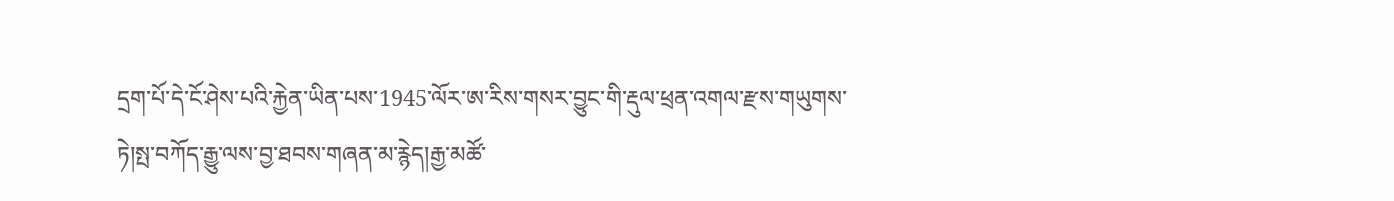དྲག་པོ་དེ་ངོ་ཤེས་པའི་རྐྱེན་ཡིན་པས་1945་ལོར་ཨ་རིས་གསར་བྱུང་གི་རྡུལ་ཕྲན་འགལ་རྫས་གཡུགས་ཏེ།སྤ་བཀོད་རྒྱུ་ལས་བྱ་ཐབས་གཞན་མ་རྙེད།རྒྱ་མཚོ་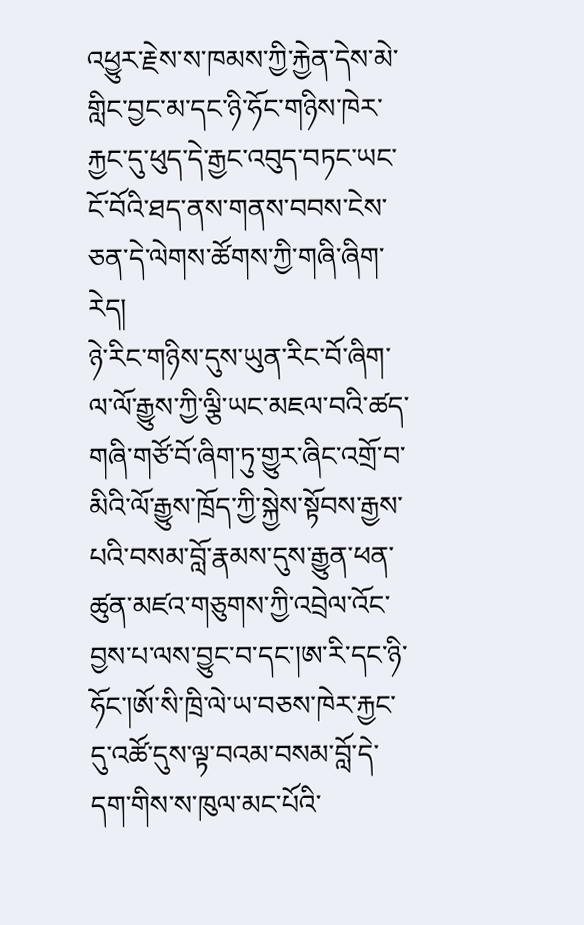འཕྱུར་རྗེས་ས་ཁམས་ཀྱི་རྐྱེན་དེས་མེ་གླིང་བྱང་མ་དང་ཉི་ཧོང་གཉིས་ཁེར་རྐྱང་དུ་ཕུད་དེ་རྒྱང་འབུད་བཏང་ཡང་ངོ་བོའི་ཐད་ནས་གནས་བབས་ངེས་ཅན་དེ་ལེགས་ཚོགས་ཀྱི་གཞི་ཞིག་རེད།
ཉེ་རིང་གཉིས་དུས་ཡུན་རིང་བོ་ཞིག་ལ་ལོ་རྒྱུས་ཀྱི་ལྕི་ཡང་མཇལ་བའི་ཚད་གཞི་གཙོ་བོ་ཞིག་ཏུ་གྱུར་ཞིང་འགྲོ་བ་མིའི་ལོ་རྒྱུས་ཁྲོད་ཀྱི་སྐྱེས་སྟོབས་རྒྱས་པའི་བསམ་བློ་རྣམས་དུས་རྒྱུན་ཕན་ཚུན་མཛའ་གཅུགས་ཀྱི་འབྲེལ་འོང་བྱས་པ་ལས་བྱུང་བ་དང་།ཨ་རི་དང་ཉི་ཧོང་།ཨོ་སི་ཁྲི་ལེ་ཡ་བཅས་ཁེར་རྐྱང་དུ་འཚོ་དུས་ལྟ་བའམ་བསམ་བློ་དེ་དག་གིས་ས་ཁུལ་མང་པོའི་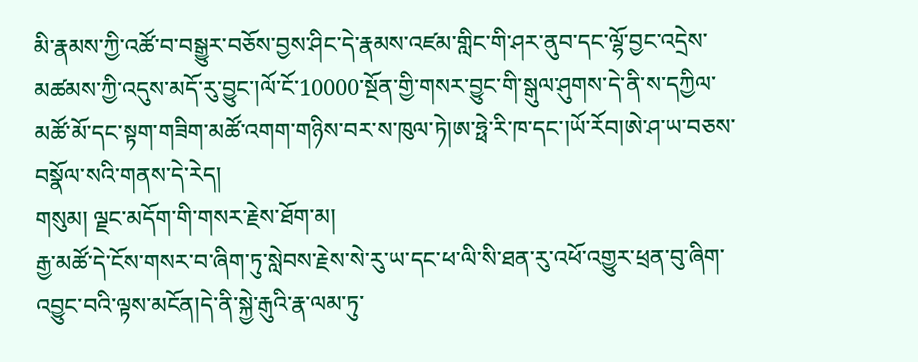མི་རྣམས་ཀྱི་འཚོ་བ་བསྒྱུར་བཅོས་བྱས་ཤིང་དེ་རྣམས་འཛམ་གླིང་གི་ཤར་ནུབ་དང་ལྷོ་བྱང་འདྲེས་མཚམས་ཀྱི་འདུས་མདོ་རུ་བྱུང་།ལོ་ངོ་10000་སྔོན་གྱི་གསར་བྱུང་གི་སྒུལ་ཤུགས་དེ་ནི་ས་དཀྱིལ་མཚོ་མོ་དང་སྟག་གཟིག་མཚོ་འགག་གཉིས་བར་ས་ཁུལ་ཏེ།ཨ་ཧྥེ་རི་ཁ་དང་།ཡོ་རོབ།ཨེ་ཤ་ཡ་བཅས་བསྣོལ་སའི་གནས་དེ་རེད།
གསུམ། ལྗང་མདོག་གི་གསར་རྗེས་ཐོག་མ།
རྒྱ་མཚོ་དེ་ངོས་གསར་བ་ཞིག་ཏུ་སླེབས་རྗེས་སེ་རུ་ཡ་དང་ཕ་ལི་སི་ཐན་རུ་འཕོ་འགྱུར་ཕྲན་བུ་ཞིག་འབྱུང་བའི་ལྟས་མངོན།དེ་ནི་སྐྱེ་རྒུའི་རྣ་ལམ་ཏུ་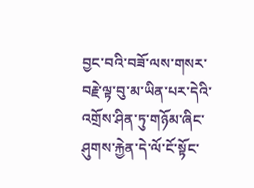བྱང་བའི་བཟོ་ལས་གསར་བརྗེ་ལྟ་བུ་མ་ཡིན་པར་དེའི་འགྲོས་ཤིན་ཏུ་གཉོམ་ཞིང་ཤུགས་རྐྱེན་དེ་ལོ་ངོ་སྟོང་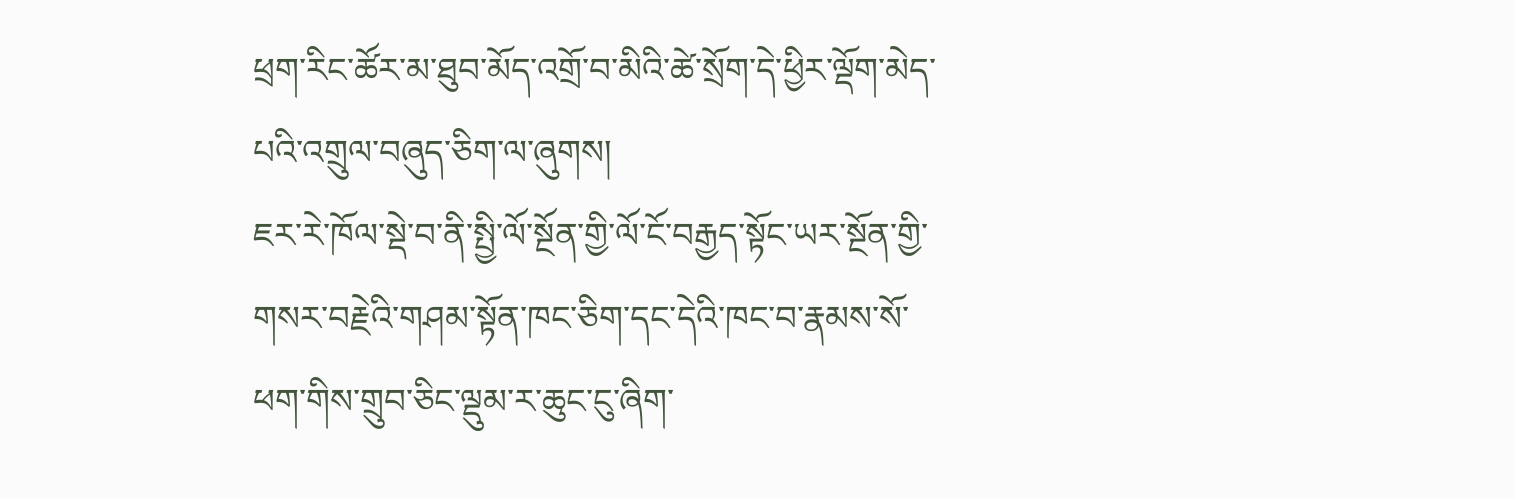ཕྲག་རིང་ཚོར་མ་ཐུབ་མོད་འགྲོ་བ་མིའི་ཚེ་སྲོག་དེ་ཕྱིར་ལྡོག་མེད་པའི་འགྲུལ་བཞུད་ཅིག་ལ་ཞུགས།
ཇར་རེ་ཁོལ་སྡེ་བ་ནི་སྤྱི་ལོ་སྔོན་གྱི་ལོ་ངོ་བརྒྱད་སྟོང་ཡར་སྔོན་གྱི་གསར་བརྗེའི་གཤམ་སྟོན་ཁང་ཅིག་དང་དེའི་ཁང་བ་རྣམས་སོ་ཕག་གིས་གྲུབ་ཅིང་ལྡུམ་ར་ཆུང་ངུ་ཞིག་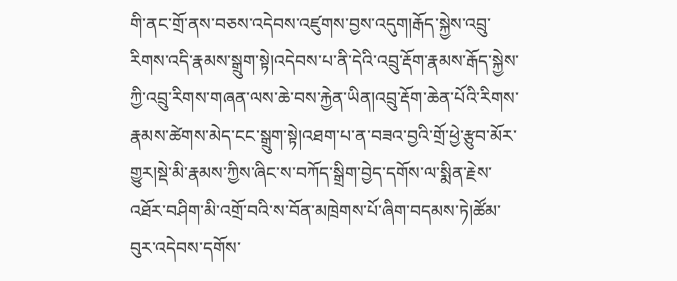གི་ནང་གྲོ་ནས་བཅས་འདེབས་འཛུགས་བྱས་འདུག།རྒོད་སྐྱེས་འབྲུ་རིགས་འདི་རྣམས་སྒྲུག་སྟེ།འདེབས་པ་ནི་དེའི་འབྲུ་རྡོག་རྣམས་རྒོད་སྐྱེས་ཀྱི་འབྲུ་རིགས་གཞན་ལས་ཆེ་བས་རྐྱེན་ཡིན།འབྲུ་རྡོག་ཆེན་པོའི་རིགས་རྣམས་ཚེགས་མེད་ངང་སྒྲུག་སྟེ།འཐག་པ་ན་བཟའ་བྱའི་གྲོ་ཕྱེ་རྩུབ་མོར་གྱུར།སྡེ་མི་རྣམས་ཀྱིས་ཞིང་ས་བཀོད་སྒྲིག་བྱེད་དགོས་ལ་སྨིན་རྗེས་འཐོར་བཤིག་མི་འགྲོ་བའི་ས་བོན་མཁྲེགས་པོ་ཞིག་བདམས་ཏེ།ཚོམ་བུར་འདེབས་དགོས་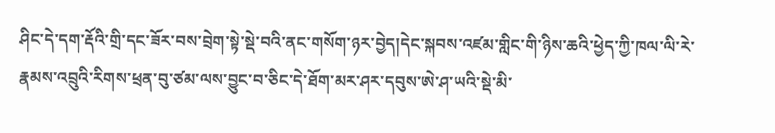ཤིང་དེ་དག་རྡོའི་གྲི་དང་ཟོར་བས་བྲེག་སྟེ་སྡེ་བའི་ནང་གསོག་ཉར་བྱེད།དེང་སྐབས་འཛམ་གླིང་གི་ཉིས་ཆའི་ཕྱེད་ཀྱི་ཁལ་ལི་རེ་རྣམས་འབྲུའི་རིགས་ཕྲན་བུ་ཙམ་ལས་བྱུང་བ་ཅིང་དེ་ཐོག་མར་ཤར་དབུས་ཨེ་ཤ་ཡའི་སྡེ་མི་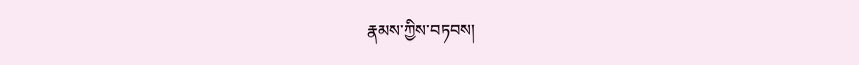རྣམས་ཀྱིས་བཏབས།